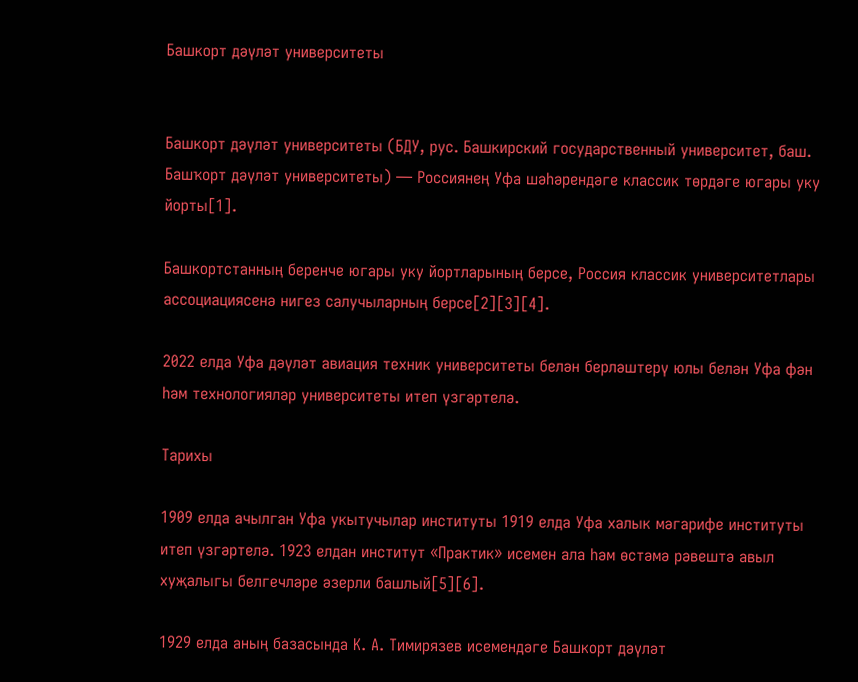Башкорт дәүләт университеты


Башкорт дәүләт университеты (БДУ, рус. Башкирский государственный университет, баш. Башҡорт дәүләт университеты) — Россиянең Уфа шәһәрендәге классик төрдәге югары уку йорты[1].

Башкортстанның беренче югары уку йортларының берсе, Россия классик университетлары ассоциациясенә нигез салучыларның берсе[2][3][4].

2022 елда Уфа дәүләт авиация техник университеты белән берләштерү юлы белән Уфа фән һәм технологияләр университеты итеп үзгәртелә.

Тарихы

1909 елда ачылган Уфа укытучылар институты 1919 елда Уфа халык мәгарифе институты итеп үзгәртелә. 1923 елдан институт «Практик» исемен ала һәм өстәмә рәвештә авыл хуҗалыгы белгечләре әзерли башлый[5][6].

1929 елда аның базасында К. А. Тимирязев исемендәге Башкорт дәүләт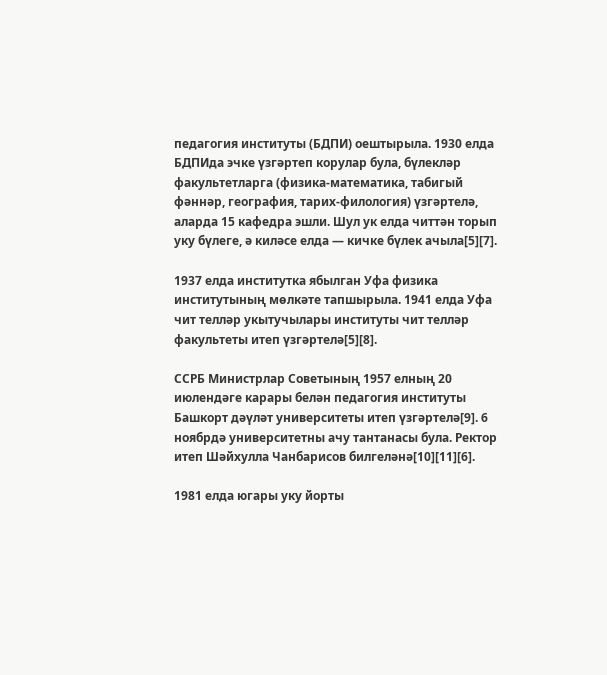педагогия институты (БДПИ) оештырыла. 1930 елда БДПИда эчке үзгәртеп корулар була, бүлекләр факультетларга (физика-математика, табигый фәннәр, география, тарих-филология) үзгәртелә, аларда 15 кафедра эшли. Шул ук елда читтән торып уку бүлеге, ә киләсе елда — кичке бүлек ачыла[5][7].

1937 елда институтка ябылган Уфа физика институтының мөлкәте тапшырыла. 1941 елда Уфа чит телләр укытучылары институты чит телләр факультеты итеп үзгәртелә[5][8].

ССРБ Министрлар Советының 1957 елның 20 июлендәге карары белән педагогия институты Башкорт дәүләт университеты итеп үзгәртелә[9]. 6 ноябрдә университетны ачу тантанасы була. Ректор итеп Шәйхулла Чанбарисов билгеләнә[10][11][6].

1981 елда югары уку йорты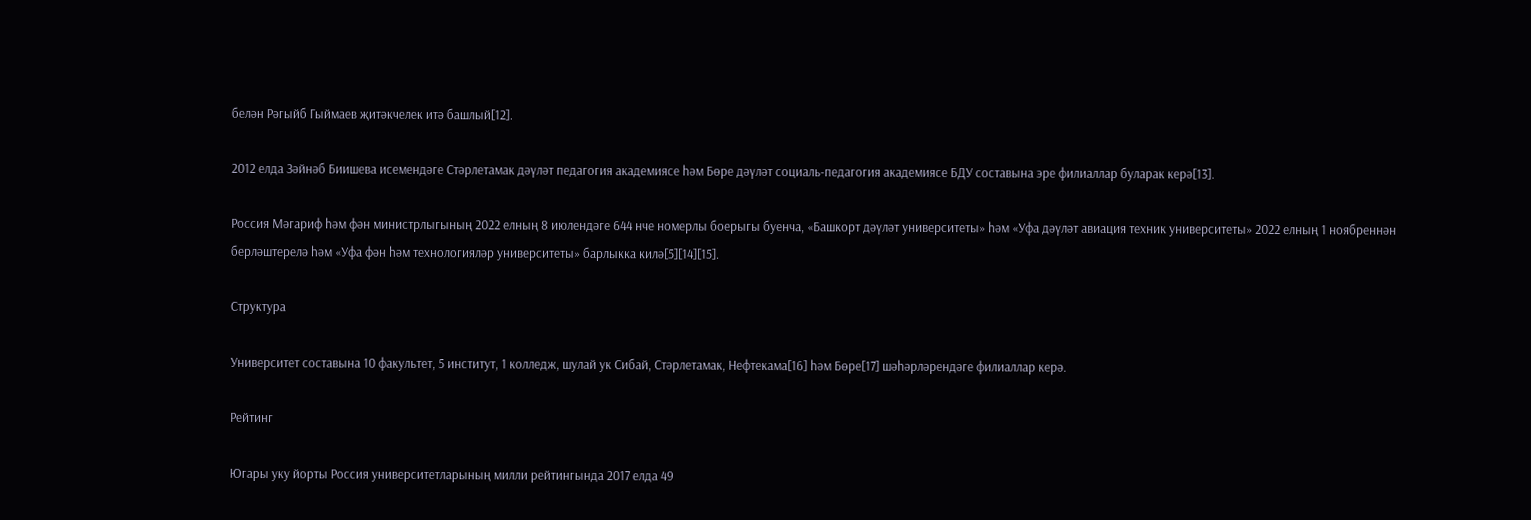белән Рәгыйб Гыймаев җитәкчелек итә башлый[12].

2012 елда Зәйнәб Биишева исемендәге Стәрлетамак дәүләт педагогия академиясе һәм Бөре дәүләт социаль-педагогия академиясе БДУ составына эре филиаллар буларак керә[13].

Россия Мәгариф һәм фән министрлыгының 2022 елның 8 июлендәге 644 нче номерлы боерыгы буенча, «Башкорт дәүләт университеты» һәм «Уфа дәүләт авиация техник университеты» 2022 елның 1 ноябреннән берләштерелә һәм «Уфа фән һәм технологияләр университеты» барлыкка килә[5][14][15].

Структура

Университет составына 10 факультет, 5 институт, 1 колледж, шулай ук Сибай, Стәрлетамак, Нефтекама[16] һәм Бөре[17] шәһәрләрендәге филиаллар керә.

Рейтинг

Югары уку йорты Россия университетларының милли рейтингында 2017 елда 49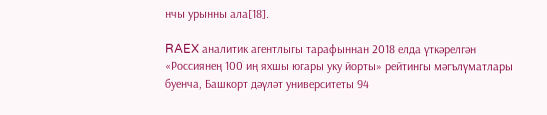нчы урынны ала[18].

RAEX аналитик агентлыгы тарафыннан 2018 елда үткәрелгән «Россиянең 100 иң яхшы югары уку йорты» рейтингы мәгълүматлары буенча, Башкорт дәүләт университеты 94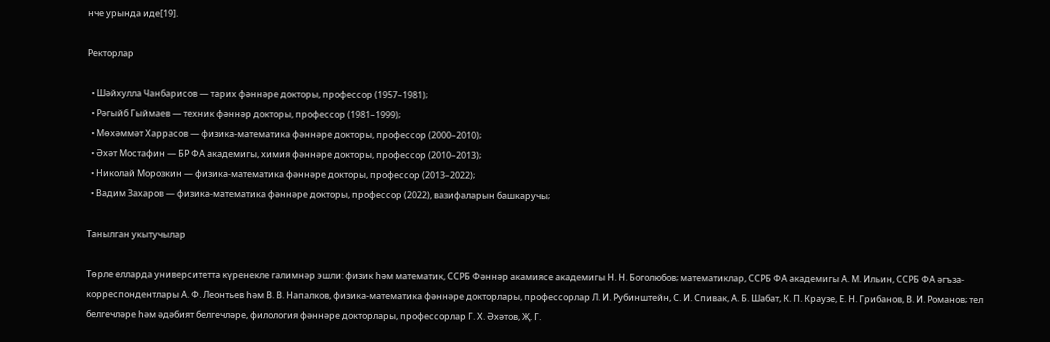нче урында иде[19].

Ректорлар

  • Шәйхулла Чанбарисов — тарих фәннәре докторы, профессор (1957–1981);
  • Рәгыйб Гыймаев — техник фәннәр докторы, профессор (1981–1999);
  • Мөхәммәт Харрасов — физика-математика фәннәре докторы, профессор (2000–2010);
  • Әхәт Мостафин — БР ФА академигы, химия фәннәре докторы, профессор (2010–2013);
  • Николай Морозкин — физика-математика фәннәре докторы, профессор (2013–2022);
  • Вадим Захаров — физика-математика фәннәре докторы, профессор (2022), вазифаларын башкаручы;

Танылган укытучылар

Төрле елларда университетта күренекле галимнәр эшли: физик һәм математик, ССРБ Фәннәр акамиясе академигы Н. Н. Боголюбов; математиклар, ССРБ ФА академигы А. М. Ильин, ССРБ ФА әгъза-корреспондентлары А. Ф. Леонтьев һәм В. В. Напалков, физика-математика фәннәре докторлары, профессорлар Л. И. Рубинштейн, С. И. Спивак, А. Б. Шабат, К. П. Краузе, Е. Н. Грибанов, В. И. Романов; тел белгечләре һәм әдәбият белгечләре, филология фәннәре докторлары, профессорлар Г. Х. Әхәтов, Җ. Г.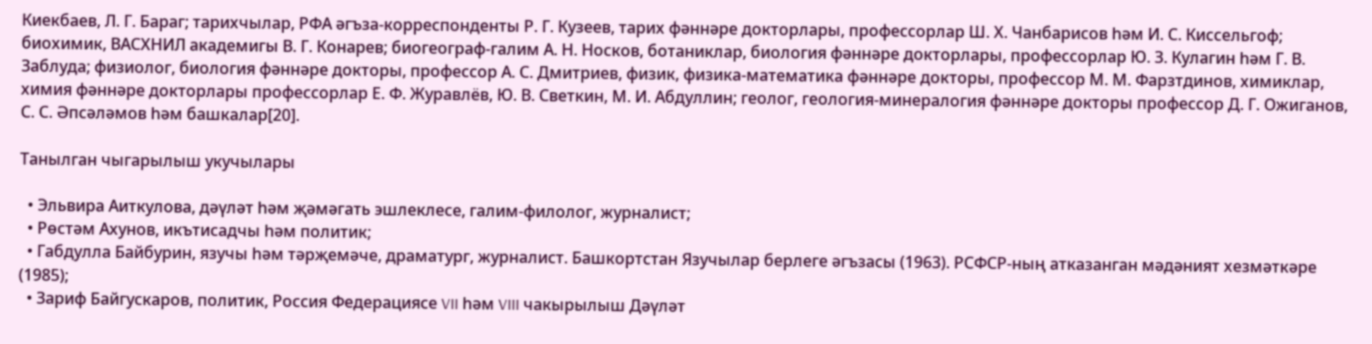Киекбаев, Л. Г. Бараг; тарихчылар, РФА әгъза-корреспонденты Р. Г. Кузеев, тарих фәннәре докторлары, профессорлар Ш. Х. Чанбарисов һәм И. С. Киссельгоф; биохимик, ВАСХНИЛ академигы В. Г. Конарев; биогеограф-галим А. Н. Носков, ботаниклар, биология фәннәре докторлары, профессорлар Ю. З. Кулагин һәм Г. В. Заблуда; физиолог, биология фәннәре докторы, профессор А. С. Дмитриев, физик, физика-математика фәннәре докторы, профессор М. М. Фарзтдинов, химиклар, химия фәннәре докторлары профессорлар Е. Ф. Журавлёв, Ю. В. Светкин, М. И. Абдуллин; геолог, геология-минералогия фәннәре докторы профессор Д. Г. Ожиганов, С. С. Әпсәләмов һәм башкалар[20].

Танылган чыгарылыш укучылары

  • Эльвира Аиткулова, дәүләт һәм җәмәгать эшлеклесе, галим-филолог, журналист;
  • Рөстәм Ахунов, икътисадчы һәм политик;
  • Габдулла Байбурин, язучы һәм тәрҗемәче, драматург, журналист. Башкортстан Язучылар берлеге әгъзасы (1963). РСФСР-ның атказанган мәдәният хезмәткәре (1985);
  • Зариф Байгускаров, политик, Россия Федерациясе VII һәм VIII чакырылыш Дәүләт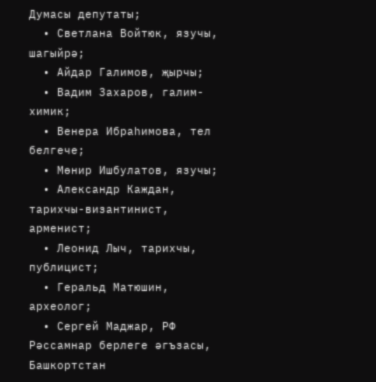Думасы депутаты;
  • Светлана Войтюк, язучы, шагыйрә;
  • Айдар Галимов, җырчы;
  • Вадим Захаров, галим-химик;
  • Венера Ибраһимова, тел белгече;
  • Мөнир Ишбулатов, язучы;
  • Александр Каждан, тарихчы-византинист, арменист;
  • Леонид Лыч, тарихчы, публицист;
  • Геральд Матюшин, археолог;
  • Сергей Маджар, РФ Рәссамнар берлеге әгъзасы, Башкортстан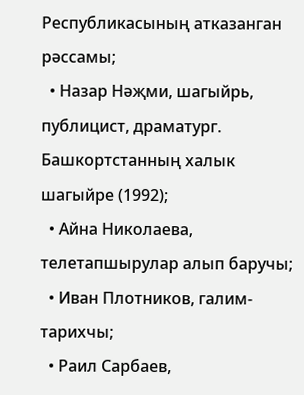Республикасының атказанган рәссамы;
  • Назар Нәҗми, шагыйрь, публицист, драматург. Башкортстанның халык шагыйре (1992);
  • Айна Николаева, телетапшырулар алып баручы;
  • Иван Плотников, галим-тарихчы;
  • Раил Сарбаев,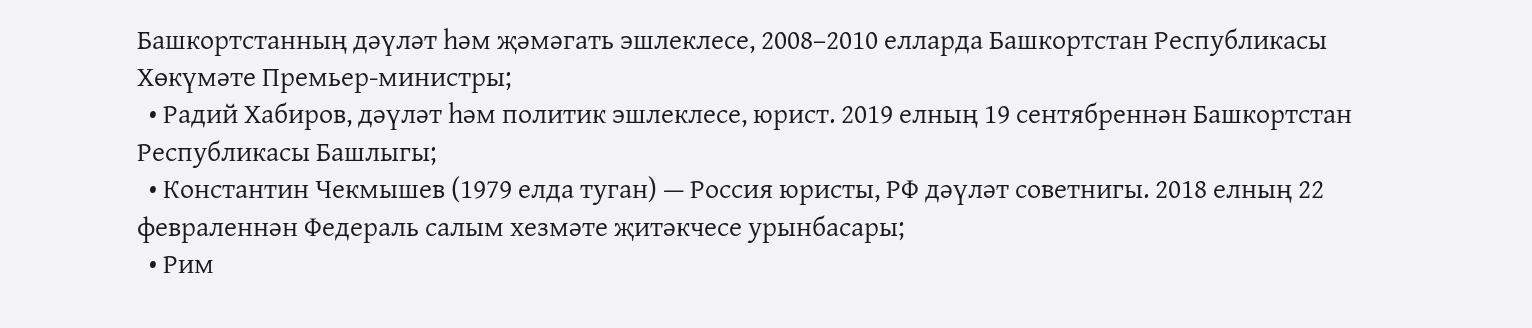Башкортстанның дәүләт һәм җәмәгать эшлеклесе, 2008–2010 елларда Башкортстан Республикасы Хөкүмәте Премьер-министры;
  • Радий Хабиров, дәүләт һәм политик эшлеклесе, юрист. 2019 елның 19 сентябреннән Башкортстан Республикасы Башлыгы;
  • Константин Чекмышев (1979 елда туган) — Россия юристы, РФ дәүләт советнигы. 2018 елның 22 февраленнән Федераль салым хезмәте җитәкчесе урынбасары;
  • Рим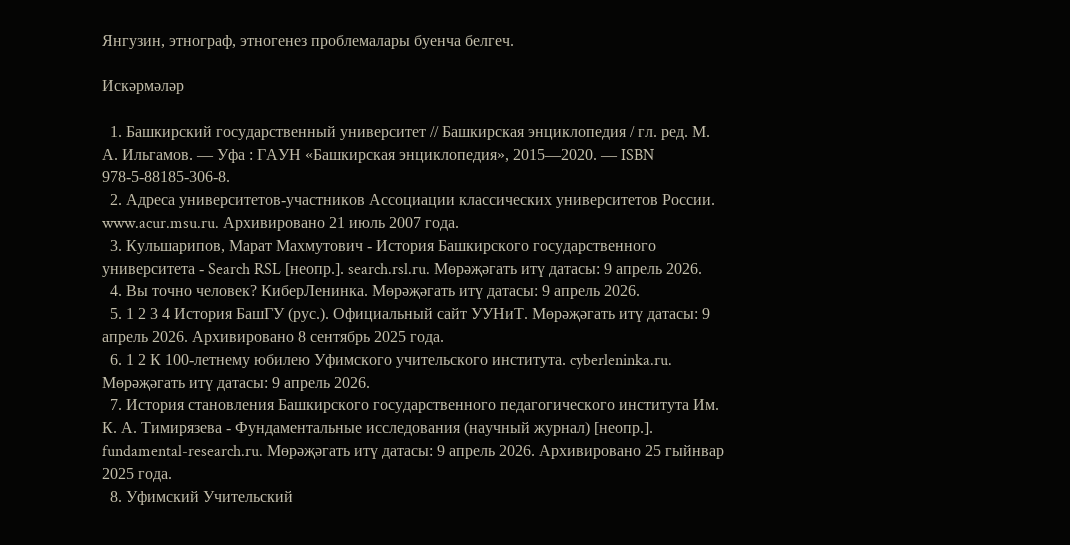Янгузин, этнограф, этногенез проблемалары буенча белгеч.

Искәрмәләр

  1. Башкирский государственный университет // Башкирская энциклопедия / гл. ред. М. А. Ильгамов. — Уфа : ГАУН «Башкирская энциклопедия», 2015—2020. — ISBN 978-5-88185-306-8.
  2. Адреса университетов-участников Ассоциации классических университетов России. www.acur.msu.ru. Архивировано 21 июль 2007 года.
  3. Кульшарипов, Марат Махмутович - История Башкирского государственного университета - Search RSL [неопр.]. search.rsl.ru. Мөрәҗәгать итү датасы: 9 апрель 2026.
  4. Вы точно человек? КиберЛенинка. Мөрәҗәгать итү датасы: 9 апрель 2026.
  5. 1 2 3 4 История БашГУ (рус.). Официальный сайт УУНиТ. Мөрәҗәгать итү датасы: 9 апрель 2026. Архивировано 8 сентябрь 2025 года.
  6. 1 2 К 100-летнему юбилею Уфимского учительского института. cyberleninka.ru. Мөрәҗәгать итү датасы: 9 апрель 2026.
  7. История становления Башкирского государственного педагогического института Им. К. А. Тимирязева - Фундаментальные исследования (научный журнал) [неопр.]. fundamental-research.ru. Мөрәҗәгать итү датасы: 9 апрель 2026. Архивировано 25 гыйнвар 2025 года.
  8. Уфимский Учительский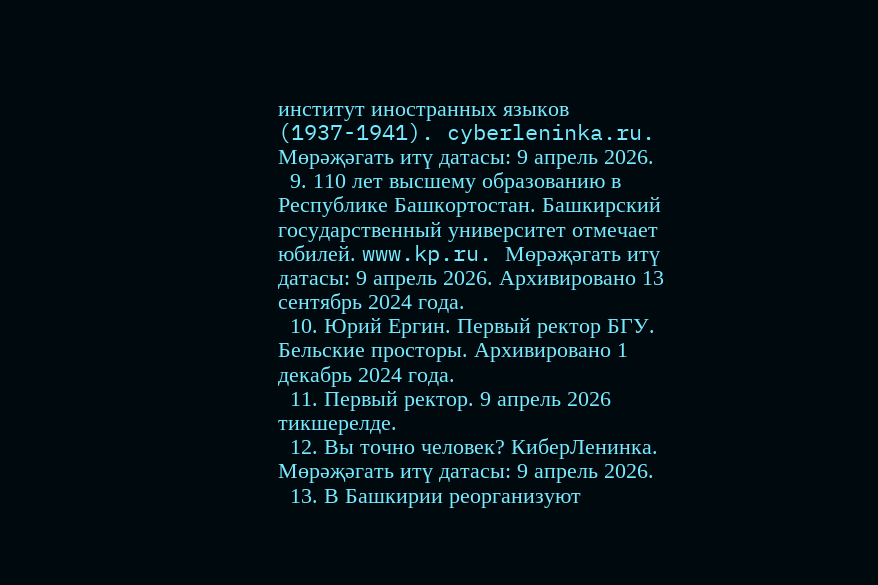институт иностранных языков (1937-1941). cyberleninka.ru. Мөрәҗәгать итү датасы: 9 апрель 2026.
  9. 110 лет высшему образованию в Республике Башкортостан. Башкирский государственный университет отмечает юбилей. www.kp.ru. Мөрәҗәгать итү датасы: 9 апрель 2026. Архивировано 13 сентябрь 2024 года.
  10. Юрий Ергин. Первый ректор БГУ. Бельские просторы. Архивировано 1 декабрь 2024 года.
  11. Первый ректор. 9 апрель 2026 тикшерелде.
  12. Вы точно человек? КиберЛенинка. Мөрәҗәгать итү датасы: 9 апрель 2026.
  13. В Башкирии реорганизуют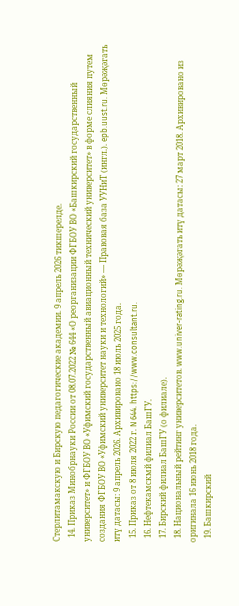Стерлитамакскую и Бирскую педагогические академии. 9 апрель 2026 тикшерелде.
  14. Приказ Минобрнауки России от 08.07.2022 № 644 «О реорганизации ФГБОУ ВО «Башкирский государственный университет» и ФГБОУ ВО «Уфимский государственный авиационный технический университет» в форме слияния путем создания ФГБОУ ВО «Уфимский университет науки и технологий» — Правовая база УУНиТ (ингл.). epb.uust.ru. Мөрәҗәгать итү датасы: 9 апрель 2026. Архивировано 18 июль 2025 года.
  15. Приказ от 8 июля 2022 г. N 644. https://www.consultant.ru.
  16. Нефтекамскмй филиал БашГУ.
  17. Бирский филиал БашГУ (о филиале).
  18. Национальный рейтинг университетов. www.univer-rating.ru. Мөрәҗәгать итү датасы: 27 март 2018. Архивировано из оригинала 16 июнь 2018 года.
  19. Башкирский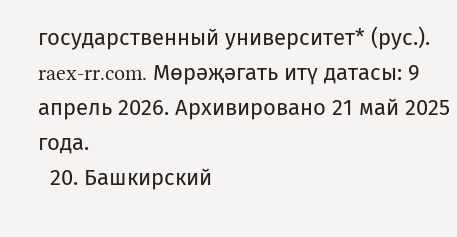государственный университет* (рус.). raex-rr.com. Мөрәҗәгать итү датасы: 9 апрель 2026. Архивировано 21 май 2025 года.
  20. Башкирский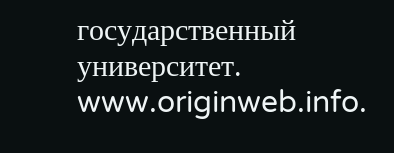государственный университет. www.originweb.info.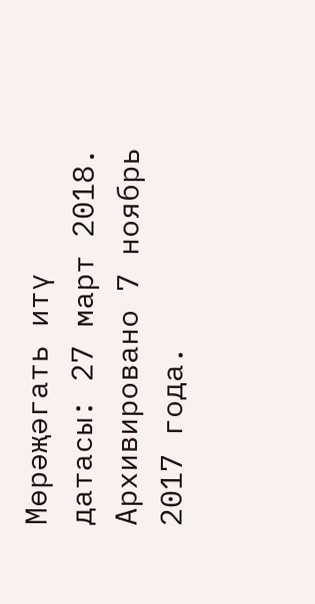Мөрәҗәгать итү датасы: 27 март 2018. Архивировано 7 ноябрь 2017 года.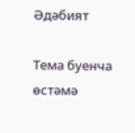Әдәбият

Тема буенча өстәмә